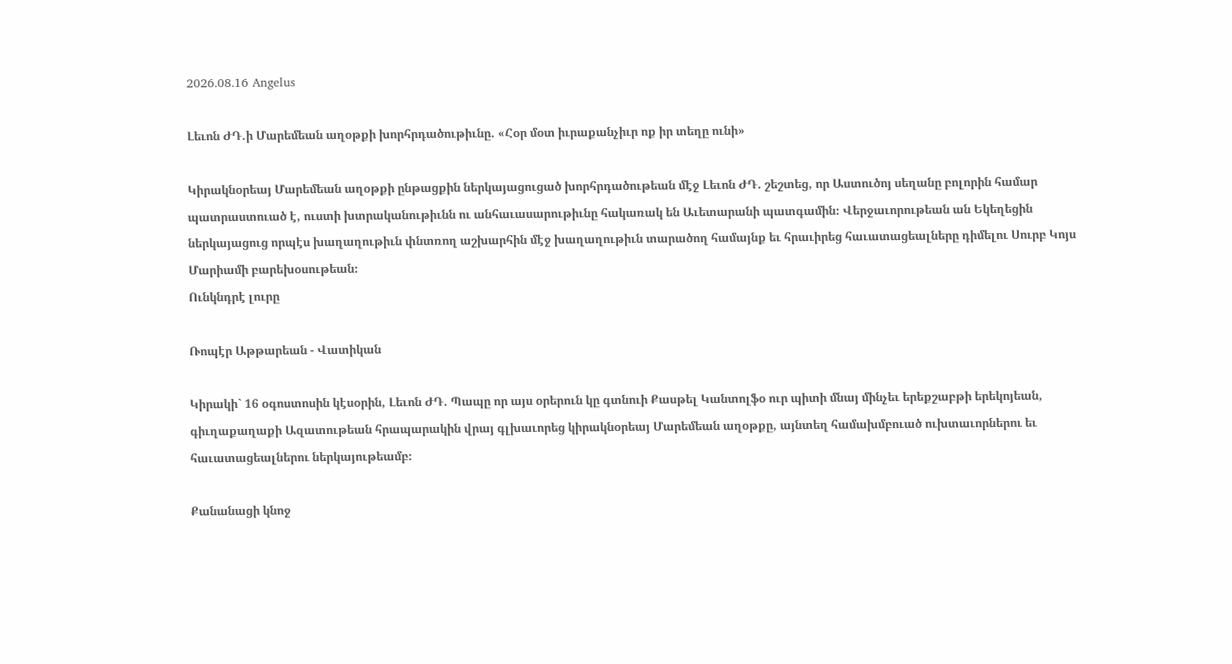2026.08.16 Angelus

Լեւոն ԺԴ.ի Մարեմեան աղօթքի խորհրդածութիւնը. «Հօր մօտ իւրաքանչիւր ոք իր տեղը ունի»

Կիրակնօրեայ Մարեմեան աղօթքի ընթացքին ներկայացուցած խորհրդածութեան մէջ Լեւոն ԺԴ. շեշտեց, որ Աստուծոյ սեղանը բոլորին համար պատրաստուած է, ուստի խտրականութիւնն ու անհաւասարութիւնը հակառակ են Աւետարանի պատգամին։ Վերջաւորութեան ան Եկեղեցին ներկայացուց որպէս խաղաղութիւն փնտռող աշխարհին մէջ խաղաղութիւն տարածող համայնք եւ հրաւիրեց հաւատացեալները դիմելու Սուրբ Կոյս Մարիամի բարեխօսութեան։
Ունկնդրէ լուրը

Ռոպէր Աթթարեան - Վատիկան

Կիրակի` 16 օգոստոսին կէսօրին, Լեւոն ԺԴ. Պապը որ այս օրերուն կը գտնուի Քասթել Կանտոլֆօ ուր պիտի մնայ մինչեւ երեքշաբթի երեկոյեան, գիւղաքաղաքի Ազատութեան հրապարակին վրայ գլխաւորեց կիրակնօրեայ Մարեմեան աղօթքը, այնտեղ համախմբուած ուխտաւորներու եւ հաւատացեալներու ներկայութեամբ։

Քանանացի կնոջ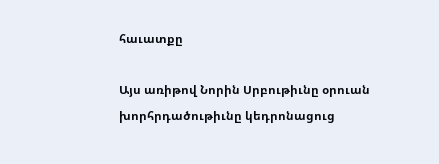հաւատքը

Այս առիթով Նորին Սրբութիւնը օրուան խորհրդածութիւնը կեդրոնացուց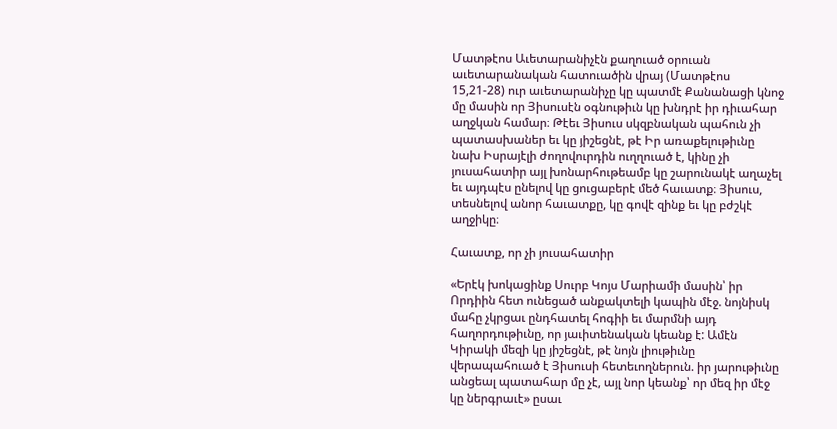Մատթէոս Աւետարանիչէն քաղուած օրուան աւետարանական հատուածին վրայ (Մատթէոս 15,21-28) ուր աւետարանիչը կը պատմէ Քանանացի կնոջ մը մասին որ Յիսուսէն օգնութիւն կը խնդրէ իր դիւահար աղջկան համար։ Թէեւ Յիսուս սկզբնական պահուն չի պատասխաներ եւ կը յիշեցնէ, թէ Իր առաքելութիւնը նախ Իսրայէլի ժողովուրդին ուղղուած է, կինը չի յուսահատիր այլ խոնարհութեամբ կը շարունակէ աղաչել եւ այդպէս ընելով կը ցուցաբերէ մեծ հաւատք։ Յիսուս, տեսնելով անոր հաւատքը, կը գովէ զինք եւ կը բժշկէ աղջիկը։

Հաւատք, որ չի յուսահատիր

«Երէկ խոկացինք Սուրբ Կոյս Մարիամի մասին՝ իր Որդիին հետ ունեցած անքակտելի կապին մէջ. նոյնիսկ մահը չկրցաւ ընդհատել հոգիի եւ մարմնի այդ հաղորդութիւնը, որ յաւիտենական կեանք է: Ամէն Կիրակի մեզի կը յիշեցնէ, թէ նոյն լիութիւնը վերապահուած է Յիսուսի հետեւողներուն. իր յարութիւնը անցեալ պատահար մը չէ, այլ նոր կեանք՝ որ մեզ իր մէջ կը ներգրաւէ» ըսաւ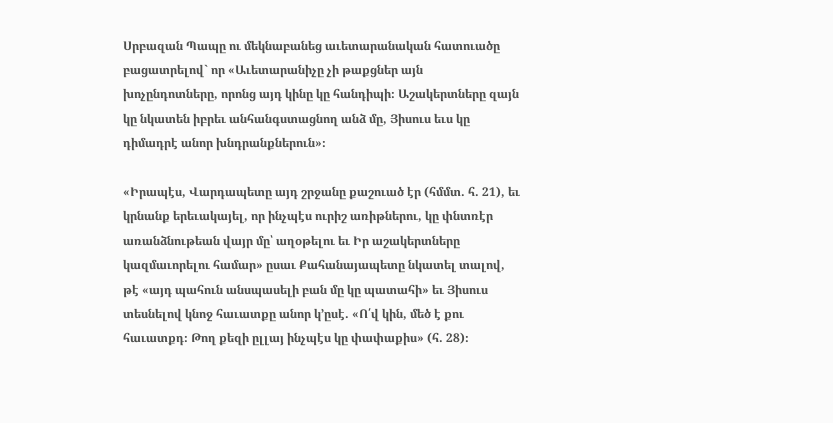Սրբազան Պապը ու մեկնաբանեց աւետարանական հատուածը բացատրելով` որ «Աւետարանիչը չի թաքցներ այն խոչընդոտները, որոնց այդ կինը կը հանդիպի։ Աշակերտները զայն կը նկատեն իբրեւ անհանգստացնող անձ մը, Յիսուս եւս կը դիմադրէ անոր խնդրանքներուն»։

«Իրապէս, Վարդապետը այդ շրջանը քաշուած էր (հմմտ. հ. 21), եւ կրնանք երեւակայել, որ ինչպէս ուրիշ առիթներու, կը փնտռէր առանձնութեան վայր մը՝ աղօթելու եւ Իր աշակերտները կազմաւորելու համար» ըսաւ Քահանայապետը նկատել տալով, թէ «այդ պահուն անսպասելի բան մը կը պատահի» եւ Յիսուս տեսնելով կնոջ հաւատքը անոր կ’ըսէ. «Ո՛վ կին, մեծ է քու հաւատքդ։ Թող քեզի ըլլայ ինչպէս կը փափաքիս» (հ. 28)։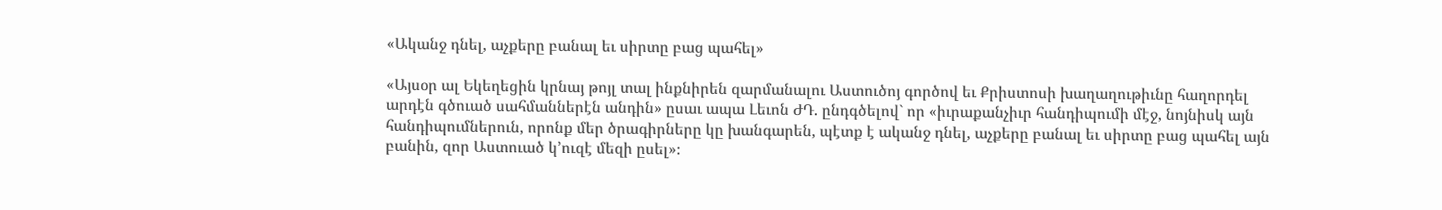«Ականջ դնել, աչքերը բանալ եւ սիրտը բաց պահել»

«Այսօր ալ Եկեղեցին կրնայ թոյլ տալ ինքնիրեն զարմանալու Աստուծոյ գործով եւ Քրիստոսի խաղաղութիւնը հաղորդել արդէն գծուած սահմաններէն անդին» ըսաւ ապա Լեւոն ԺԴ. ընդգծելով` որ «իւրաքանչիւր հանդիպումի մէջ, նոյնիսկ այն հանդիպումներուն, որոնք մեր ծրագիրները կը խանգարեն, պէտք է ականջ դնել, աչքերը բանալ եւ սիրտը բաց պահել այն բանին, զոր Աստուած կ’ուզէ մեզի ըսել»։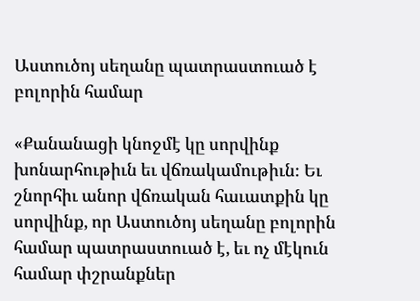Աստուծոյ սեղանը պատրաստուած է բոլորին համար

«Քանանացի կնոջմէ կը սորվինք խոնարհութիւն եւ վճռակամութիւն։ Եւ շնորհիւ անոր վճռական հաւատքին կը սորվինք, որ Աստուծոյ սեղանը բոլորին համար պատրաստուած է, եւ ոչ մէկուն համար փշրանքներ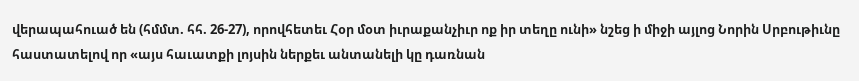վերապահուած են (հմմտ. հհ. 26-27), որովհետեւ Հօր մօտ իւրաքանչիւր ոք իր տեղը ունի» նշեց ի միջի այլոց Նորին Սրբութիւնը հաստատելով որ «այս հաւատքի լոյսին ներքեւ անտանելի կը դառնան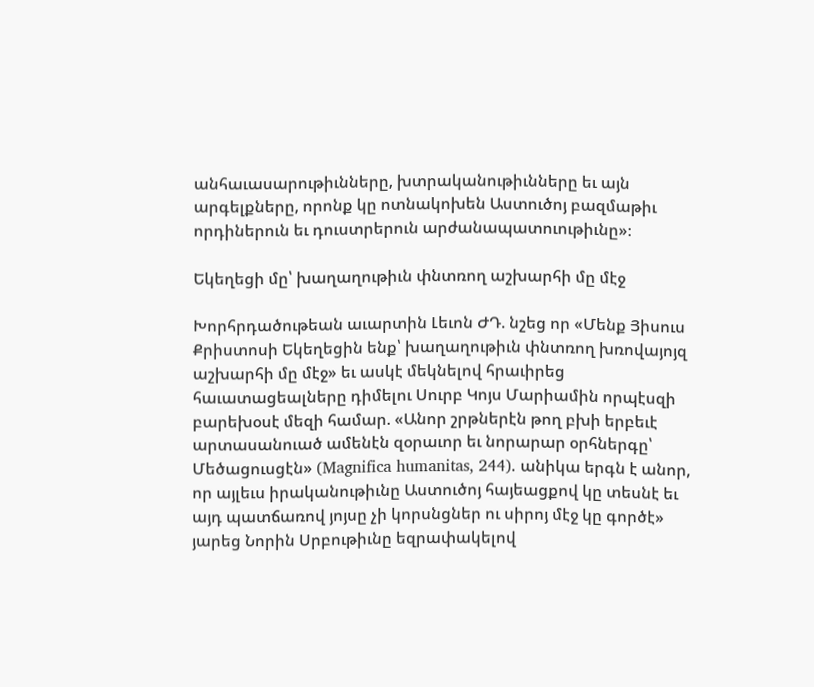անհաւասարութիւնները, խտրականութիւնները եւ այն արգելքները, որոնք կը ոտնակոխեն Աստուծոյ բազմաթիւ որդիներուն եւ դուստրերուն արժանապատուութիւնը»։

Եկեղեցի մը՝ խաղաղութիւն փնտռող աշխարհի մը մէջ

Խորհրդածութեան աւարտին Լեւոն ԺԴ. նշեց որ «Մենք Յիսուս Քրիստոսի Եկեղեցին ենք՝ խաղաղութիւն փնտռող խռովայոյզ աշխարհի մը մէջ» եւ ասկէ մեկնելով հրաւիրեց հաւատացեալները դիմելու Սուրբ Կոյս Մարիամին որպէսզի բարեխօսէ մեզի համար. «Անոր շրթներէն թող բխի երբեւէ արտասանուած ամենէն զօրաւոր եւ նորարար օրհներգը՝ Մեծացուսցէն» (Magnifica humanitas, 244). անիկա երգն է անոր, որ այլեւս իրականութիւնը Աստուծոյ հայեացքով կը տեսնէ եւ այդ պատճառով յոյսը չի կորսնցներ ու սիրոյ մէջ կը գործէ» յարեց Նորին Սրբութիւնը եզրափակելով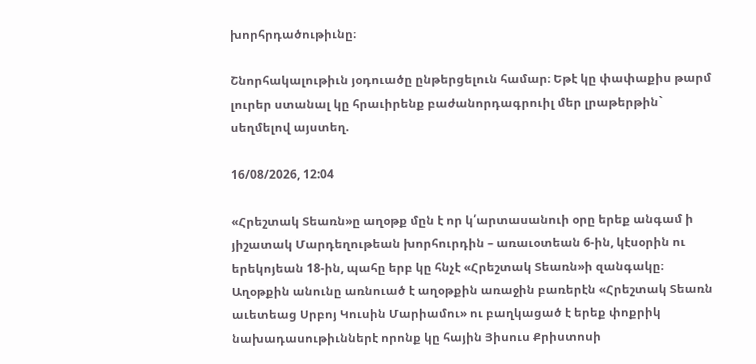խորհրդածութիւնը։

Շնորհակալութիւն յօդուածը ընթերցելուն համար։ Եթէ կը փափաքիս թարմ լուրեր ստանալ կը հրաւիրենք բաժանորդագրուիլ մեր լրաթերթին` սեղմելով այստեղ.

16/08/2026, 12:04

«Հրեշտակ Տեառն»ը աղօթք մըն է որ կ՛արտասանուի օրը երեք անգամ ի յիշատակ Մարդեղութեան խորհուրդին – առաւօտեան 6-ին, կէսօրին ու երեկոյեան 18-ին, պահը երբ կը հնչէ «Հրեշտակ Տեառն»ի զանգակը։ Աղօթքին անունը առնուած է աղօթքին առաջին բառերէն «Հրեշտակ Տեառն աւետեաց Սրբոյ Կուսին Մարիամու» ու բաղկացած է երեք փոքրիկ նախադասութիւններէ որոնք կը հային Յիսուս Քրիստոսի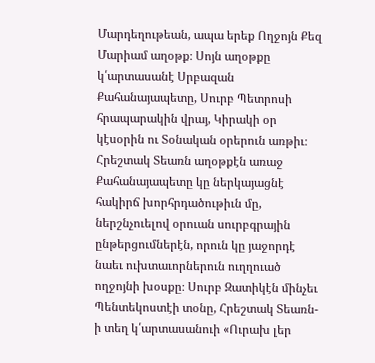Մարդեղութեան, ապա երեք Ողջոյն Քեզ Մարիամ աղօթք։ Սոյն աղօթքը կ՛արտասանէ Սրբազան Քահանայապետը, Սուրբ Պետրոսի հրապարակին վրայ, Կիրակի օր կէսօրին ու Տօնական օրերուն առթիւ։ Հրեշտակ Տեառն աղօթքէն առաջ Քահանայապետը կը ներկայացնէ հակիրճ խորհրդածութիւն մը, ներշնչուելով օրուան սուրբգրային ընթերցումներէն, որուն կը յաջորդէ նաեւ ուխտաւորներուն ուղղուած ողջոյնի խօսքը։ Սուրբ Զատիկէն մինչեւ Պենտեկոստէի տօնը, Հրեշտակ Տեառն-ի տեղ կ՛արտասանուի «Ուրախ լեր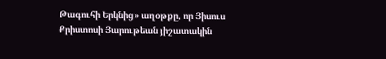Թագուհի Երկնից» աղօթքը, որ Յիսուս Քրիստոսի Յարութեան յիշատակին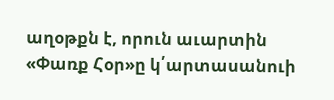աղօթքն է, որուն աւարտին «Փառք Հօր»ը կ՛արտասանուի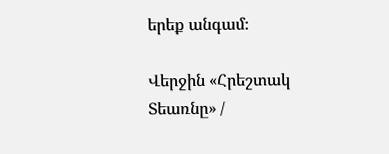երեք անգամ։

Վերջին «Հրեշտակ Տեառնը» /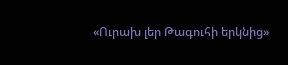«Ուրախ լեր Թագուհի երկնից»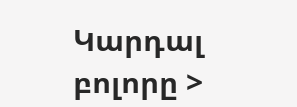Կարդալ բոլորը >